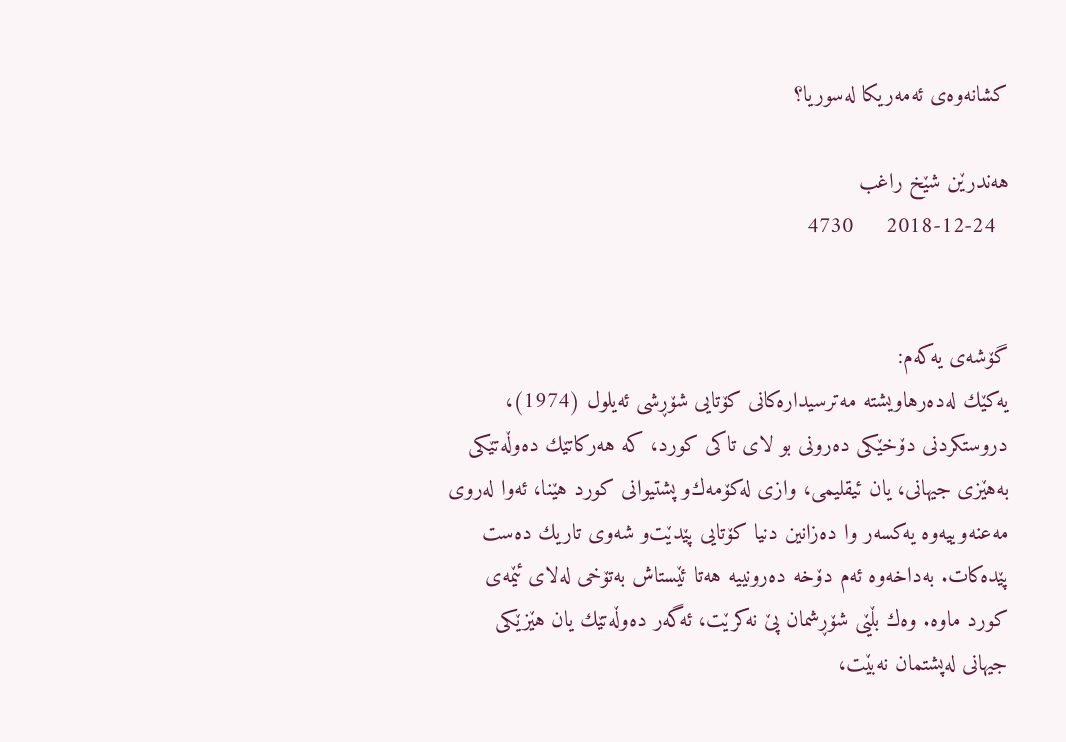كشانەوەی ئەمەریكا لەسوریا؟

هەندرێن شێخ راغب
  2018-12-24     4730


گۆشەی یەكەم:
یەكێك لەدەرهاویشتە مەترسیدارەكانی كۆتایی شۆڕشی ئەیلول (1974)، دروستكردنی دۆخێكی دەرونی بو لای تاكی كورد، كە هەركاتێك دەوڵەتێكی بەهێزی جیهانی، یان ئیقلیمی، وازی لەكۆمەك‌و پشتیوانی كورد هێنا، ئەوا لەروی مەعنەوییەوە یەكسەر وا دەزانین دنیا كۆتایی پێدێت‌و شەوی تاریك دەست پێدەكات. بەداخەوە ئەم دۆخە دەرونییە هەتا ئێستاش بەتۆخی لەلای ئێمەی كورد ماوە. وەك بڵێی شۆڕشمان پێ نەكرێت، ئەگەر دەوڵەتێك یان هێزێكی جیهانی لەپشتمان نەبێت،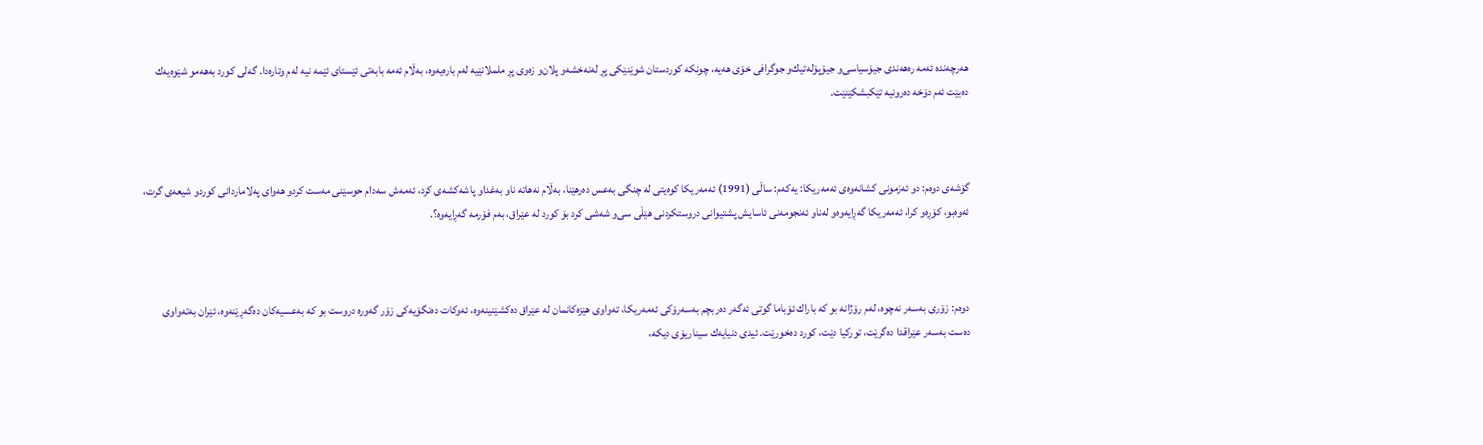هەرچەندە ئەمە رەهەندی جیۆسیاسی‌و جیۆپۆلەتیك‌و جوگرافی خۆی هەیە، چونكە كوردستان شوێنێكی پڕ لەنەخشەو پلان‌و زەوی پڕ ململانێیە لەم بارەیەوە، بەڵام ئەمە بابەتی ئێستای ئێمە نیە لەم وتارەدا. گەلی كورد بەهەمو شێوەیەك دەبێت ئەم دۆخە دەرونیە تێكبشكێنێت.



گۆشەی دوەم: دو ئەزمونی كشانەوەی ئەمەریكا: یەكەم: ساڵی (1991) ئەمەریكا كوەیتی لە چنگی بەعس دەرهێنا، بەڵام نەهاتە ناو بەغداو پاشەكشەی كرد، ئەمەش سەدام حوسێنی مەست كردو هەوای پەلاماردانی كوردو شیعەی گرت، ئەوەبو، كۆڕەو كرا، ئەمەریكا گەڕایەوەو لەناو ئەنجومەنی ئاسایش پشتیوانی دروستكردنی هێڵی سی‌و شەشی كرد بۆ كورد لە عێراق، بەم فۆرمە گەڕایەوە؟.



دوەم: زۆری بەسەر نەچوە، لەم رۆژانە بو كە باراك ئۆباما گوتی ئەگەر دەربچم بەسەرۆكی ئەمەریكا، تەواوی هێزەكانمان لە عێراق دەكشێنینەوە، ئەوكات دەنگۆیەكی زۆر گەورە دروست بو كە بەعسیەكان دەگەڕێنەوە، ئێران بەتەواوی دەست بەسەر عێراقدا دەگرێت، توركیا دێت، كورد دەخورێت. ئیدی دنیایەك سیناریۆی دیكە،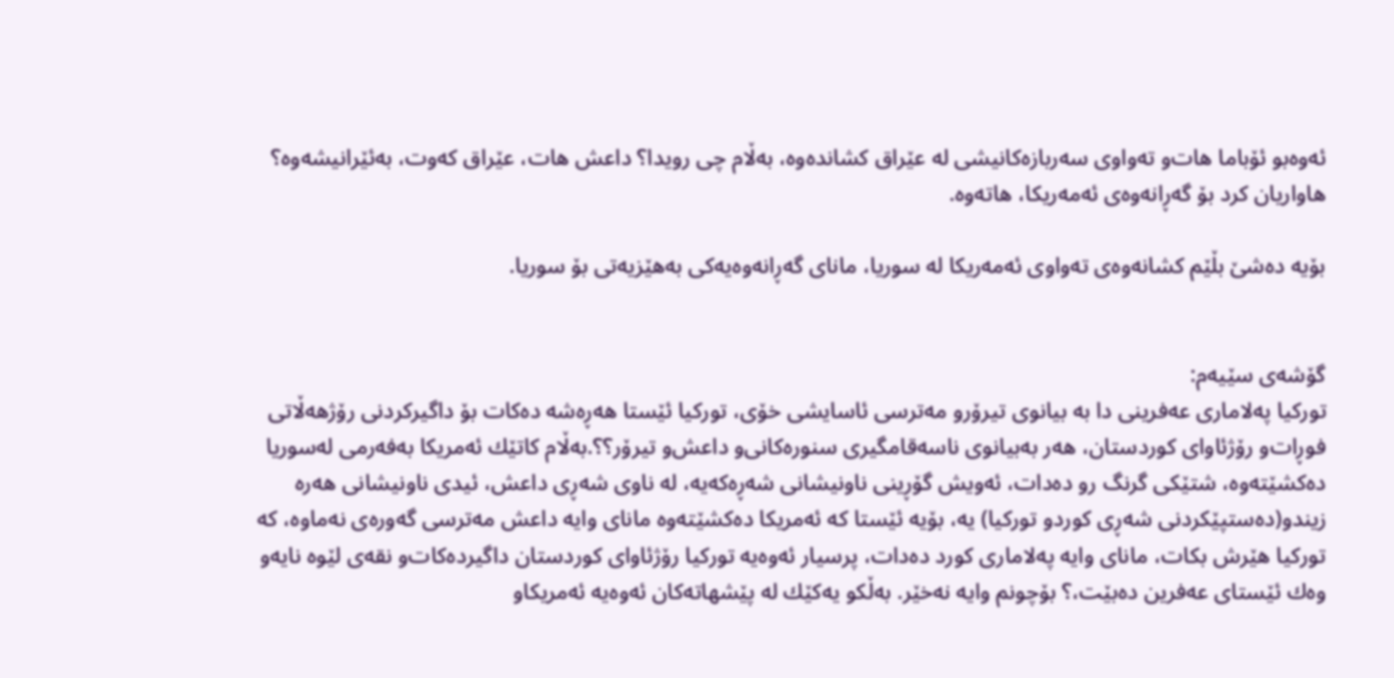ئەوەبو ئۆباما هات‌و تەواوی سەربازەكانیشی لە عێراق كشاندەوە، بەڵام چی رویدا؟ داعش هات، عێراق كەوت، بەئێرانیشەوە؟ هاواریان كرد بۆ گەڕانەوەی ئەمەریكا، هاتەوە.

بۆیە دەشێ بڵێم كشانەوەی تەواوی ئەمەریكا لە سوریا، مانای گەڕانەوەیەكی بەهێزیەتی بۆ سوریا.


گۆشەی سێیەم:
توركیا پەلاماری عەفرینی دا بە بیانوی تیرۆرو مەترسی ئاسایشی خۆی، توركیا ئێستا هەڕەشە دەكات بۆ داگیركردنی رۆژهەڵاتی فوڕات‌و رۆژئاوای كوردستان، هەر بەبیانوی ناسەقامگیری سنورەكانی‌و داعش‌و تیرۆر؟؟.بەڵام كاتێك ئەمریكا بەفەرمی لەسوریا دەكشێتەوە، شتێكی گرنگ رو دەدات، ئەویش گۆڕینی ناونیشانی شەڕەكەیە، لە ناوی شەڕی داعش، ئیدی ناونیشانی هەرە زیندو(دەستپێكردنی شەڕی كوردو توركیا) یە، بۆیە ئێستا كە ئەمریكا دەكشێتەوە مانای وایە داعش مەترسی گەورەی نەماوە، كە توركیا هێرش بكات، مانای وایە پەلاماری كورد دەدات، پرسیار ئەوەیە توركیا رۆژئاوای كوردستان داگیردەكات‌و نقەی لێوە نایەو وەك ئێستای عەفرین دەبێت،؟ بۆچونم وایە نەخێر. بەڵكو یەكێك لە پێشهاتەكان ئەوەیە ئەمریكاو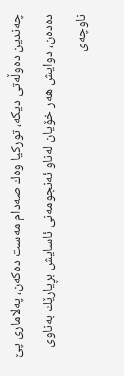چەندین دەوڵەتی دیكە، توركیا وەك صەدام مەست دەكەن، پەلاماری پێ دەدەن، دوایش هەر خۆیان لەناو ئەنجومەنی ئاسایش بڕیارێك بەناوی ناوچەی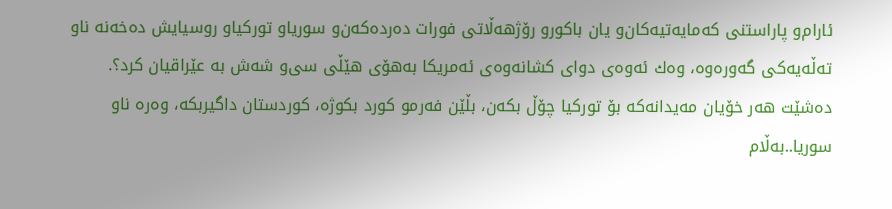ئارام‌و پاراستنی كەمایەتیەكان‌و یان باكورو رۆژهەڵاتی فورات دەردەكەن‌و سوریاو توركیا‌و روسیایش دەخەنە ناو تەڵەیەكی گەورەوە، وەك ئەوەی دوای كشانەوەی ئەمریكا بەهۆی هێڵی سی‌و شەش بە عێراقیان كرد؟. دەشێت هەر خۆیان مەیدانەكە بۆ توركیا چۆڵ بكەن، بڵێن فەرمو كورد بكوژە، كوردستان داگیربكە، وەرە ناو سوریا..بەڵام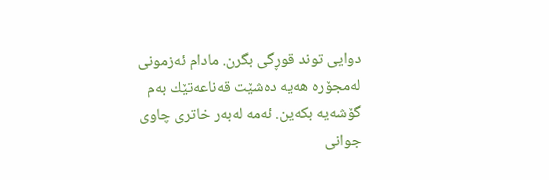دوایی توند قوڕگی بگرن. مادام ئەزمونی لەمجۆرە هەیە دەشێت قەناعەتێك بەم گۆشەیە بكەین. ئەمە لەبەر خاتری چاوی جوانی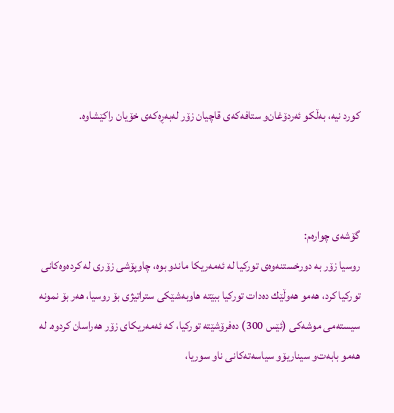كورد نیە، بەڵكو ئەردۆغان‌و ستافەكەی قاچیان زۆر لەبەڕەكەی خۆیان راكێشاوە.



گۆشەی چوارەم:
روسیا زۆر بە دورخستنەوەی توركیا لە ئەمەریكا ماندو بوە، چاوپۆشی زۆری لە كردەوەكانی توركیا كرد، هەمو هەوڵێك دەدات توركیا ببێتە هاوبەشێكی ستراتیژی بۆ روسیا، هەر بۆ نمونە سیستەمی موشەكی (ئێس 300) دەفرۆشێتە توركیا، كە ئەمەریكای زۆر هەراسان كردوە. لە هەمو بابەت‌و سیناریۆو سیاسەتەكانی ناو سوریا،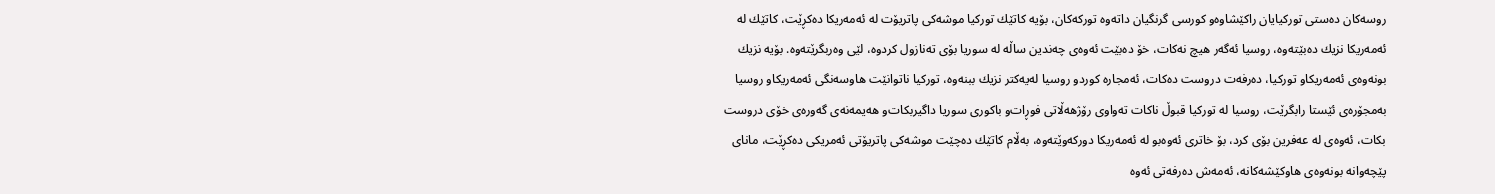روسەكان دەستی توركیایان راكێشاوەو كورسی گرنگیان داتەوە توركەكان، بۆیە كاتێك توركیا موشەكی پاتریۆت لە ئەمەریكا دەكڕێت، كاتێك لە ئەمەریكا نزیك دەبێتەوە، روسیا ئەگەر هیچ نەكات، خۆ دەبێت ئەوەی چەندین ساڵە لە سوریا بۆی تەنازول كردوە، لێی وەربگرێتەوە. بۆیە نزیك بونەوەی ئەمەریكاو توركیا، دەرفەت دروست دەكات، ئەمجارە كوردو روسیا لەیەكتر نزیك ببنەوە، توركیا ناتوانێت هاوسەنگی ئەمەریكاو روسیا بەمجۆرەی ئێستا رابگرێت، روسیا لە توركیا قبوڵ ناكات تەواوی رۆژهەڵاتی فوڕات‌و باكوری سوریا داگیربكات‌و هەیمەنەی گەورەی خۆی دروست بكات، ئەوەی لە عەفرین بۆی كرد، بۆ خاتری ئەوەبو لە ئەمەریكا دوركەوێتەوە، بەڵام كاتێك دەچێت موشەكی پاتریۆتی ئەمریكی دەكڕێت، مانای پێچەوانە بونەوەی هاوكێشەكانە، ئەمەش دەرفەتی ئەوە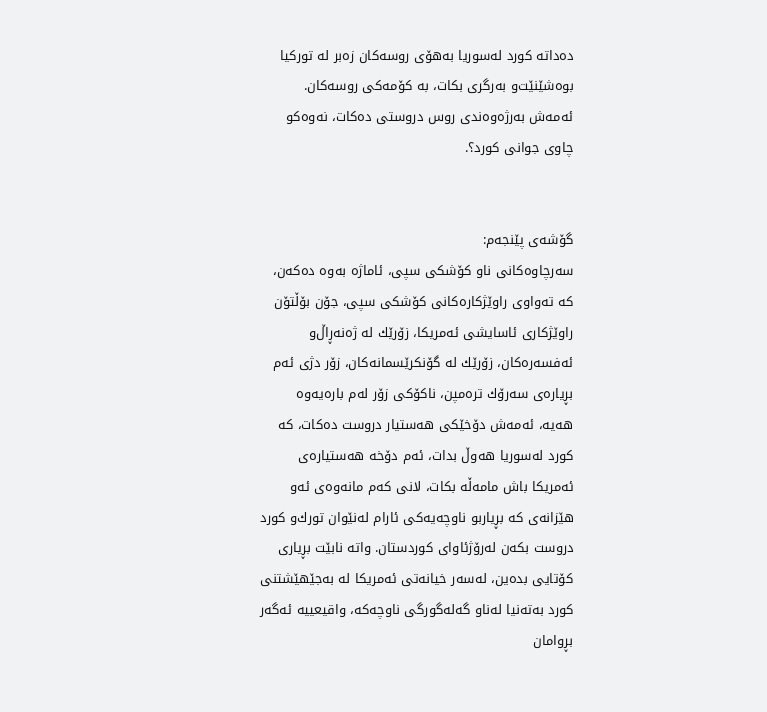دەداتە كورد لەسوریا بەهۆی روسەكان زەبر لە توركیا بوەشێنێت‌و بەرگری بكات، بە كۆمەكی روسەكان. ئەمەش بەرژەوەندی روس دروستی دەكات، نەوەكو چاوی جوانی كورد؟.


گۆشەی پێنجەم:
سەرچاوەكانی ناو كۆشكی سپی، ئاماژە بەوە دەكەن، كە تەواوی راوێژكارەكانی كۆشكی سپی، جۆن بۆڵتۆن راوێژكاری ئاسایشی ئەمریكا، زۆرێك لە ژەنەڕاڵ‌و ئەفسەرەكان، زۆرێك لە گۆنكرێسمانەكان، زۆر دژی ئەم بڕیارەی سەرۆك ترەمپن، ناكۆكی زۆر لەم بارەیەوە هەیە، ئەمەش دۆخێكی هەستیار دروست دەكات، كە كورد لەسوریا هەوڵ بدات، ئەم دۆخە هەستیارەی ئەمریكا باش مامەڵە بكات، لانی كەم مانەوەی ئەو هێزانەی كە بڕیاربو ناوچەیەكی ئارام لەنێوان تورك‌و كورد دروست بكەن لەرۆژئاوای كوردستان. واتە نابێت بڕیاری كۆتایی بدەین، لەسەر خیانەتی ئەمریكا لە بەجێهێشتنی كورد بەتەنیا لەناو گەلەگورگی ناوچەكە، واقیعییە ئەگەر بڕوامان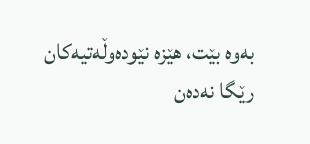بەوە بێت، هێزە نێودەوڵەتیەكان رێگا نەدەن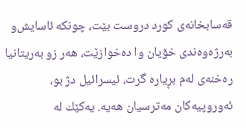قەسابخانەی كورد دروست بێت، چونكە ئاسایش‌و بەرژەوەندی خۆیان وا دەخوازێت، هەر زو بەریتانیا رەخنەی لەم بڕیارە گرت، ئیسرائیل دژ بو، ئەوروپیەكان مەترسیان هەیە. یەكێك لە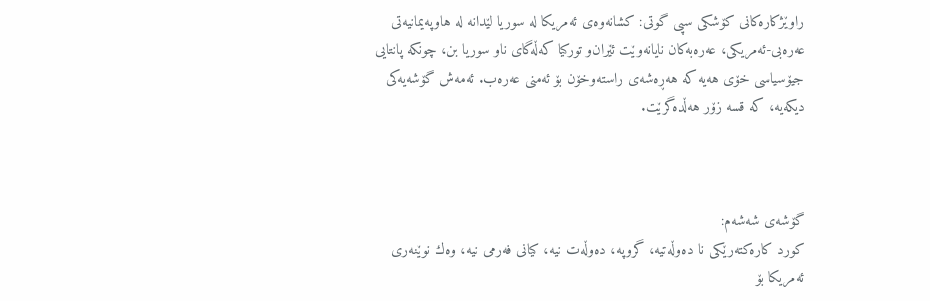راوێژكارەكانی كۆشكی سپی گوتی: كشانەوەی ئەمریكا لە سوریا لێدانە لە هاوپەیمانیەتی عەرەبی-ئەمریكی، عەرەبەكان نایانەوێت ئێران‌و توركیا كەڵەگای ناو سوریا بن، چونكە پانتایی جیۆسیاسی خۆی هەیە كە هەڕەشەی راستەوخۆن بۆ ئەمنی عەرەب. ئەمەش گۆشەیەكی دیكەیە، كە قسە زۆر هەڵدەگرێت.



گۆشەی شەشەم:
كورد كارەكتەرێكی نا دەوڵەتیە، گروپە، دەوڵەت نیە، كیانی فەرمی نیە، وەك نوێنەری ئەمریكا بۆ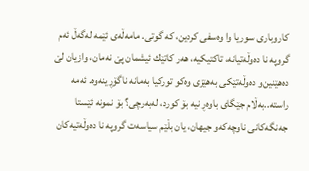كاروباری سوریا وا وەسفی كردین، كە گوتی. مامەڵەی ئێمە لەگەڵ ئەم گروپە نا دەوڵەتیانە، تاكتیكیە، هەر كاتێك ئیشمان پێ نەمان، وازیان لێ دەهێنین‌و دەوڵەتێكی بەهێزی وەكو توركیا بەمانە ناگۆڕینەوە. ئەمە راستە..بەڵام جێگای باوەڕ نیە بۆ كورد، لەبەرچی؟ بۆ نمونە ئێستا جەنگەكانی ناوچەكەو جیهان، یان بڵێم سیاسەت گروپە نا دەوڵەتیەكان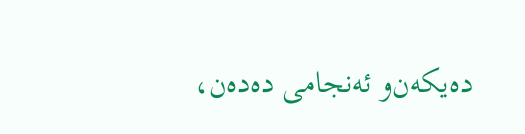دەیكەن‌و ئەنجامی دەدەن،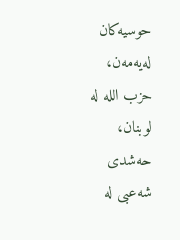حوسیەكان لەیەمەن، حزب اللە لە لوبنان، حەشدی شەعبی لە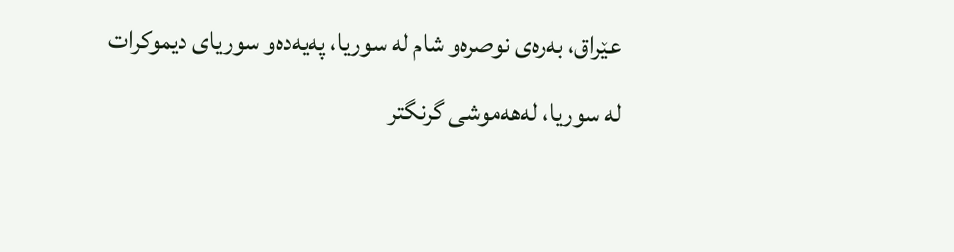عێراق، بەرەی نوصرەو شام لە سوریا، پەیەدەو سوریای دیموكرات لە سوریا، لەهەموشی گرنگتر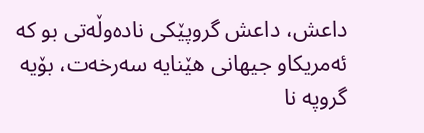داعش، داعش گروپێكی نادەوڵەتی بو كە ئەمریكاو جیهانی هێنایە سەرخەت، بۆیە گروپە نا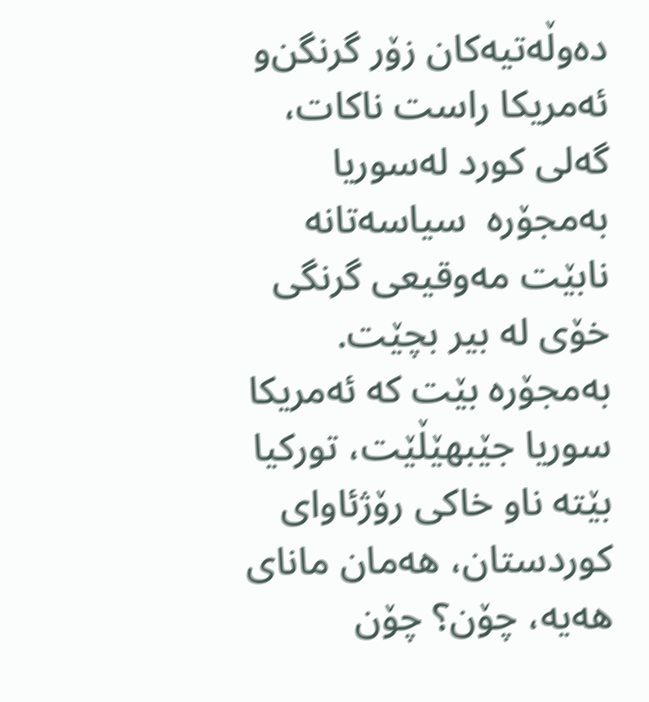دەوڵەتیەكان زۆر گرنگن‌و ئەمریكا راست ناكات، گەلی كورد لەسوریا بەمجۆرە  سیاسەتانە نابێت مەوقیعی گرنگی خۆی لە بیر بچێت. بەمجۆرە بێت كە ئەمریكا سوریا جێبهێڵێت، توركیا بێتە ناو خاكی رۆژئاوای كوردستان، هەمان مانای هەیە، چۆن؟ چۆن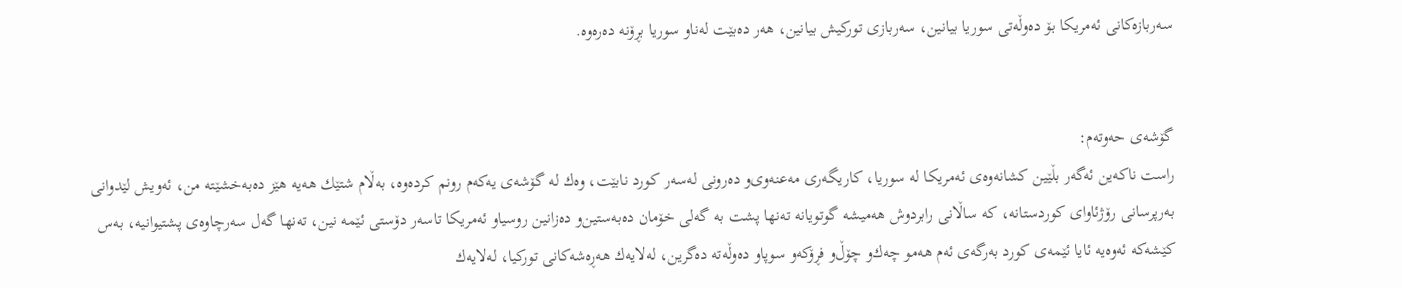سەربازەكانی ئەمریكا بۆ دەوڵەتی سوریا بیانین، سەربازی توركیش بیانین، هەر دەبێت لەناو سوریا بڕۆنە دەرەوە.


گۆشەی حەوتەم:
راست ناكەین ئەگەر بڵێین كشانەوەی ئەمریكا لە سوریا، كاریگەری مەعنەوی‌و دەرونی لەسەر كورد نابێت، وەك لە گۆشەی یەكەم رونم كردەوە، بەڵام شتێك هەیە هێز دەبەخشێتە من، ئەویش لێدوانی بەرپرسانی رۆژئاوای كوردستانە، كە ساڵانی رابردوش هەمیشە گوتویانە تەنها پشت بە گەلی خۆمان دەبەستین‌و دەزانین روسیا‌و ئەمریكا تاسەر دۆستی ئێمە نین، تەنها گەل سەرچاوەی پشتیوانیە، بەس كێشەكە ئەوەیە ئایا ئێمەی كورد بەرگەی ئەم هەمو چەك‌و چۆڵ‌و فڕۆكەو سوپا‌و دەوڵەتە دەگرین، لەلایەك هەڕەشەكانی توركیا، لەلایەك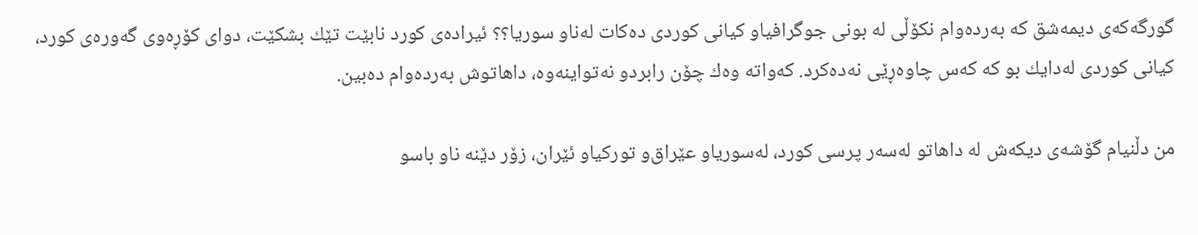گورگەكەی دیمەشق كە بەردەوام نكۆڵی لە بونی جوگرافیاو كیانی كوردی دەكات لەناو سوریا؟؟ ئیرادەی كورد نابێت تێك بشكێت، دوای كۆڕەوی گەورەی كورد، كیانی كوردی لەدایك بو كە كەس چاوەڕێی نەدەكرد. كەواتە وەك چۆن رابردو نەتواینەوە، داهاتوش بەردەوام دەبین.

من دڵنیام گۆشەی دیكەش لە داهاتو لەسەر پرسی كورد، لەسوریا‌و عێراق‌و توركیاو ئێران، زۆر دێنە ناو باسو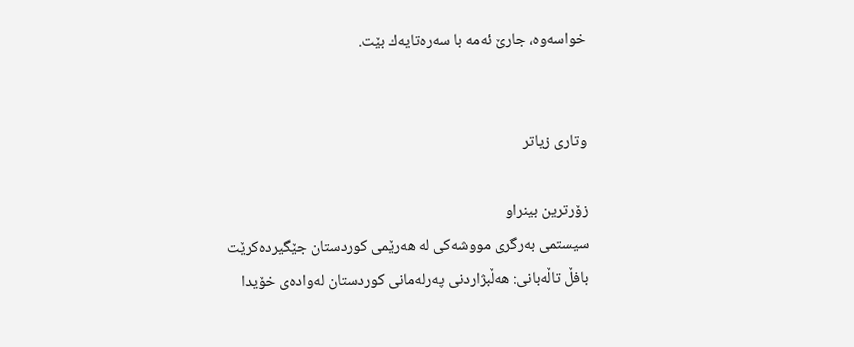خواسەوە، جارێ ئەمە با سەرەتایەك بێت.


وتاری زیاتر

زۆرترین بینراو
سیستمی بەرگری مووشەکی لە هەرێمی کوردستان جێگیردەکرێت
بافڵ تاڵەبانی: هەڵبژاردنی پەرلەمانی كوردستان لەوادەی خۆیدا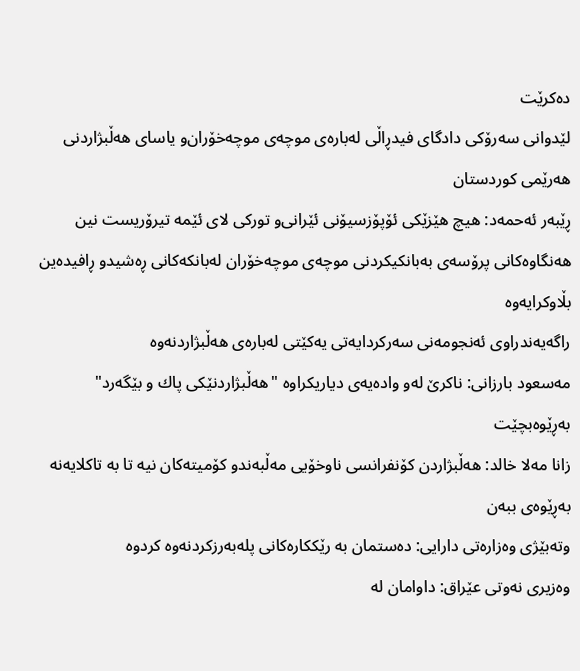دەكرێت
لێدوانی‌ سەرۆكی دادگای فیدڕاڵی‌ لەبارەی موچەی موچەخۆران‌و یاسای هەڵبژاردنی هەرێمی كوردستان
ڕێبه‌ر ئه‌حمه‌د: هیچ هێزێكى ئۆپۆزسیۆنى ئێرانى‌و توركى لاى ئێمه‌ تیرۆریست نین
هه‌نگاوه‌كانی‌ پرۆسه‌ی‌ به‌بانكیكردنی‌ موچه‌ی‌ موچه‌خۆران لەبانکه‌كانی ڕەشیدو ڕافیدەین بڵاوكرایه‌وه‌
راگەیەندراوی‌ ئەنجومەنی سەرکردایەتی یەکێتی لەبارەی هەڵبژاردنه‌وه‌
مەسعود بارزانی: ناكرێ لەو وادەیەی دیاریكراوە "هەڵبژاردنێكی پاك و بێگەرد" بەڕێوەبچێت
زانا مه‌لا خالد: هه‌ڵبژاردن كۆنفرانسی ناوخۆیی مه‌ڵبه‌ندو كۆمیته‌كان نیه‌ تا به‌ تاكلایه‌نه‌ به‌ڕێوه‌ی ببه‌ن
وتەبێژی وەزارەتی دارایی: دەستمان بە رێککارەکانی پلەبەرزکردنەوە کردوە
وەزیری نەوتی عێراق: داوامان لە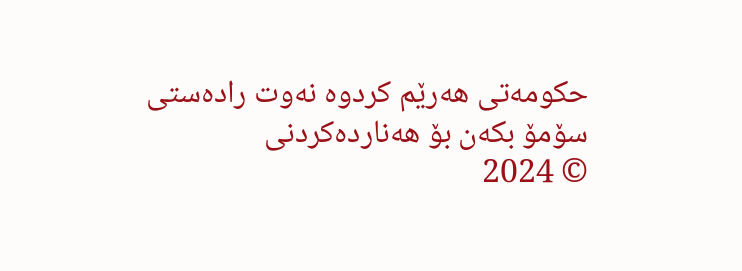حكومەتی هەرێم كردوە نەوت رادەستی سۆمۆ بكەن بۆ هەناردەكردنی
© 2024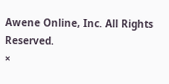Awene Online, Inc. All Rights Reserved.
×